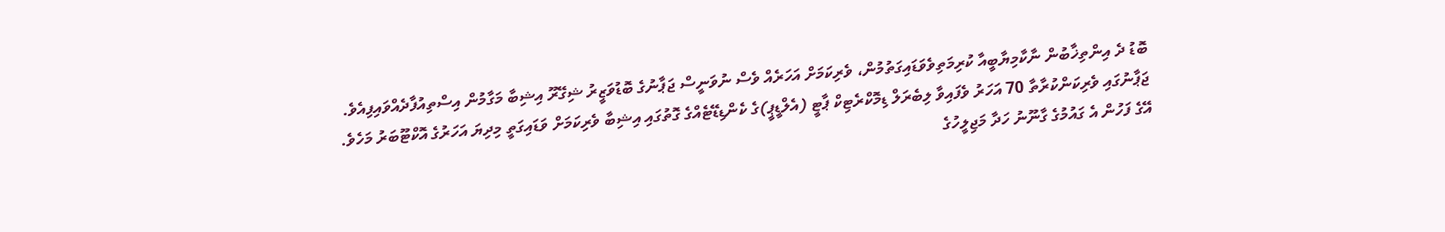ބޮޑު ދެ އިންތިޚާބުން ނާކާމިޔާބީއާ ކުރިމަތިވެވަޑައިގަތުމުން، ވެރިކަމަށް އަހަރެއް ވެސް ނުވަނީސް ޖަޕާނުގެ ބޮޑުވަޒީރު ޝިގޭރޫ އިޝިބާ މަގާމުން އިސްތިއުފާދެއްވައިފިއެވެ.
ޖަޕާނުގައި ވެރިކަންކުރާތާ 70 އަހަރު ވެފައިވާ ލިބެރަލް ޑިމޮކްރެޓިކް ޕާޓީ (އެލްޑީޕީ)ގެ ކެންޑިޑޭޓެއްގެ ގޮތުގައި އިޝިބާ ވެރިކަމަށް ވަޑައިގަތީ މިދިޔަ އަހަރުގެ އޮކްޓޫބަރު މަހެވެ.
އޭގެ ފަހުން އެ ގައުމުގެ ގާނޫނު ހަދާ މަޖިލީހުގެ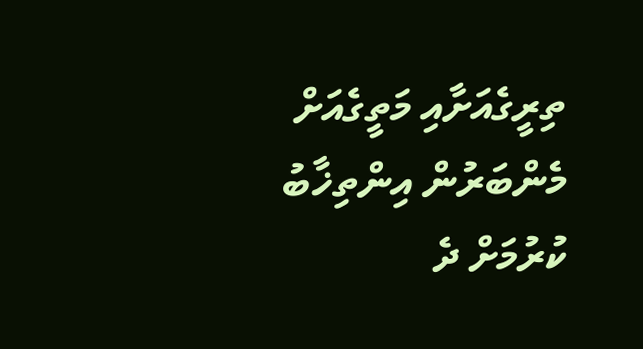ތިރީގެއަށާއި މަތީގެއަށް މެންބަރުން އިންތިޚާބު ކުރުމަށް ދެ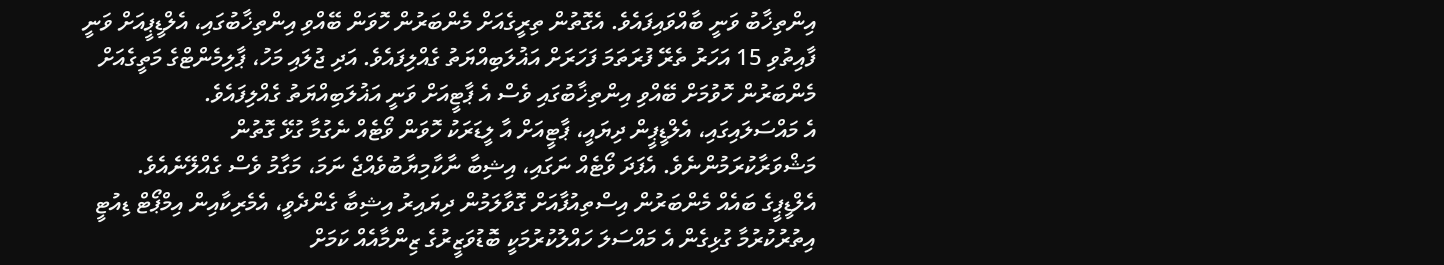އިންތިޚާބު ވަނީ ބާއްވައިފައެވެ. އެގޮތުން ތިރީގެއަށް މެންބަރުން ހޮވަން ބޭއްވި އިންތިޚާބުގައި، އެލްޑީޕީއަށް ވަނީ ފާއިތުވި 15 އަހަރު ތެރޭ ފުރަތަމަ ފަހަރަށް އަޣުލަބިއްޔަތު ގެއްލިފައެވެ. އަދި ޖުލައި މަހު، ޕާލިމެންޓްގެ މަތީގެއަށް މެންބަރުން ހޮވުމަށް ބޭއްވި އިންތިޚާބުގައި ވެސް އެ ޕާޓީއަށް ވަނީ އަޣުލަބިއްޔަތު ގެއްލިފައެވެ.
އެ މައްސަލައިގައި، އެލްޑީޕީން ދިޔައީ، ޕާޓީއަށް އާ ލީޑަރަކު ހޮވަން ވޯޓެއް ނެގުމާ ގުޅޭ ގޮތުން މަޝްވަރާކުރަމުންނެވެ. އެފަދަ ވޯޓެއް ނަގައި، އިޝިބާ ނާކާމިޔާބުވެއްޖެ ނަމަ، މަގާމު ވެސް ގެއްލޭނެއެވެ.
އެލްޑީޕީގެ ބައެއް މެންބަރުން އިސްތިއުފާއަށް ގޮވާލަމުން ދިޔައިރު އިޝިބާ ގެންދެވީ، އެމެރިކާއިން އިމްޕޯޓް ޑިއުޓީ އިތުރުކުރުމާ ގުޅިގެން އެ މައްސަލަ ހައްލުކުރުމަކީ ބޮޑުވަޒީރުގެ ޒިންމާއެއް ކަމަށް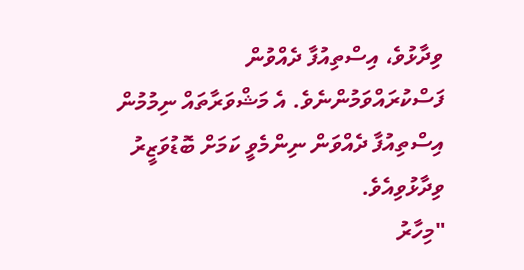ވިދާޅުވެ، އިސްތިއުފާ ދެއްވުން ފަސްކުރައްވަމުންނެވެ. އެ މަޝްވަރާތައް ނިމުމުން އިސްތިއުފާ ދެއްވަން ނިންމެވީ ކަމަށް ބޮޑުވަޒީރު ވިދާޅުވިއެވެ.
"މިހާރު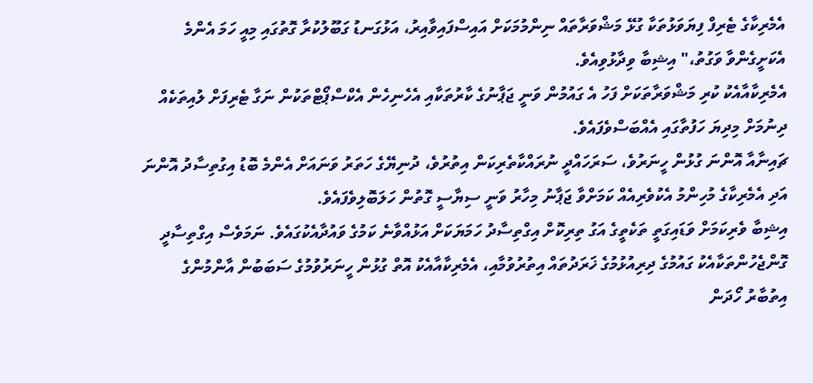އެމެރިކާގެ ޓެރިފް ފިޔަވަޅުތަކާ ގުޅޭ މަޝްވަރާތައް ނިންމުމަކަށް އައިސްފައިވާއިރު، އަޅުގަނޑު ގަބޫލުކުރާ ގޮތުގައި މިއީ ހަމަ އެންމެ އެކަށީގެންވާ ވަގުތު،" އިޝިބާ ވިދާޅުވިއެވެ.
އެމެރިކާއާއެކު ކުރި މަޝްވަރާތަކަށް ފަހު އެ ގައުމުން ވަނީ ޖަޕާނުގެ ކާރުތަކާއި އެހެނިހެން އެކްސްޕޯޓްތަކުން ނަގާ ޓެރިފަށް ލުއިތަކެއް ދިނުމަށް މިދިޔަ ހަފުތާގައި އެއްބަސްވެފައެވެ.
ޗައިނާއާ އޮންނަ ގުޅުން ހީނަރުވެ، ސަރަހައްދީ ނުރައްކާތެރިކަން އިތުރުވެ، ދުނިޔޭގެ ހަތަރު ވަނައަށް އެންމެ ބޮޑު އިގުތިސާދު އޮންނަ އަދި އެމެރިކާގެ މުހިންމު އެކުވެރިއެއް ކަމަށްވާ ޖަޕާނު މިހާރު ވަނީ ސިޔާސީ ގޮތުން ހަލަބޮލިވެފައެވެ.
އިޝިބާ ވެރިކަމަށް ވަޑައިގަތީ ތަކެތީގެ އަގު ތިރިކޮށް އިގްތިސާދު ހަމަޔަކަށް އަޅުއްވާނެ ކަމުގެ ވައުދާއެކުގައެވެ. ނަމަވެސް އިގްތިސާދީ ގޮންޖެހުންތަކާއެކު ގައުމުގެ ދިރިއުޅުމުގެ ޚަރަދުތައް އިތުރުވުމާއި، އެމެރިކާއާއެކު އޮތް ގުޅުން ހީނަރުވުމުގެ ސަބަބުން އާންމުންގެ އިތުބާރު ހޯދަން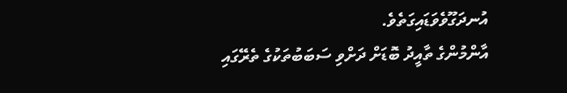އުނދަގޫވެވަޑައިގަތެވެ.
އާންމުންގެ ތާއީދު ބޮޑަށް ދަށްވި ސަބަބުތަކުގެ ތެރޭގައި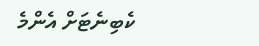ކެބިނެޓަށް އެންމެ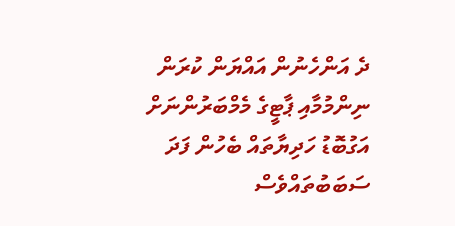ދެ އަންހެނުން އައްޔަން ކުރަން ނިންމުމާއި ޕާޓީގެ މެމްބަރުންނަށް އަގުބޮޑު ހަދިޔާތައް ބެހުން ފަދަ ސަބަބުތައްވެސް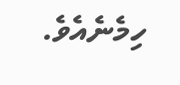ހިމެނެއެވެ.